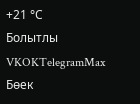+21 °С
Болытлы
VKOKTelegramMax
Бөек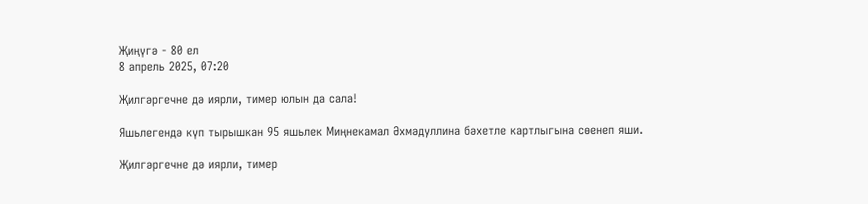Җиңүгә - 80 ел
8 апрель 2025, 07:20

Җилгәргечне дә иярли, тимер юлын да сала!

Яшьлегендә күп тырышкан 95 яшьлек Миңнекамал Әхмәдуллина бәхетле картлыгына сөенеп яши.

Җилгәргечне дә иярли, тимер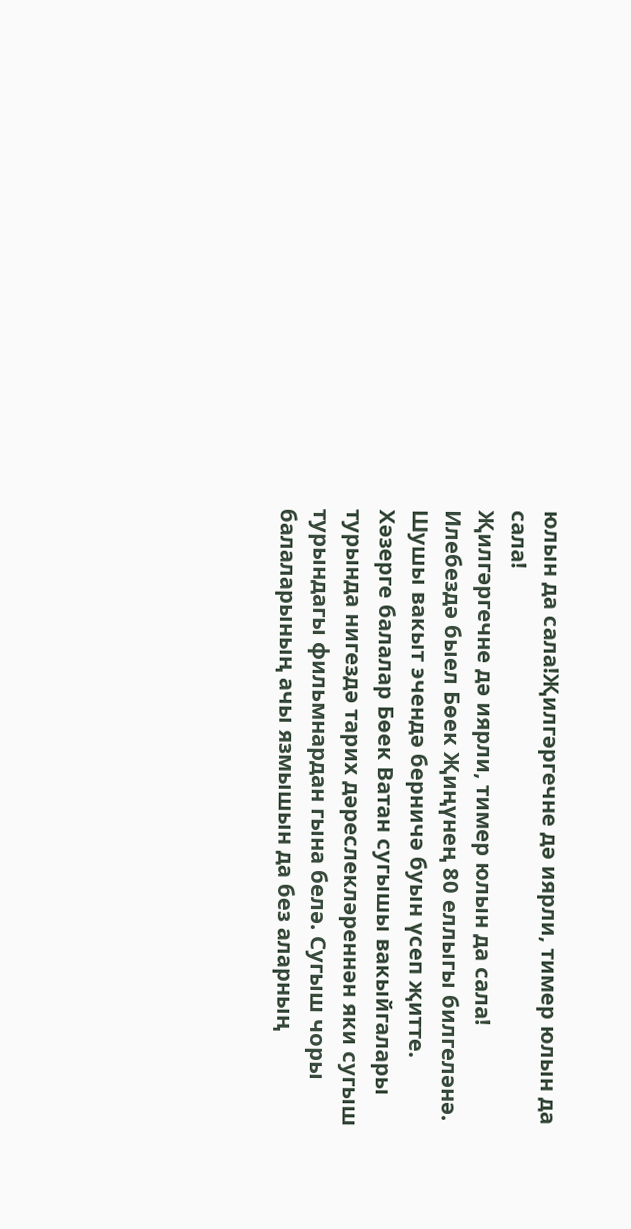юлын да сала!Җилгәргечне дә иярли, тимер юлын да сала!
Җилгәргечне дә иярли, тимер юлын да сала!
Илебездә быел Бөек Җиңүнең 80 еллыгы билгеләнә. Шушы вакыт эчендә берничә буын үсеп җитте. Хәзерге балалар Бөек Ватан сугышы вакыйгалары турында нигездә тарих дәреслекләреннән яки сугыш турындагы фильмнардан гына белә. Сугыш чоры балаларының ачы язмышын да без аларның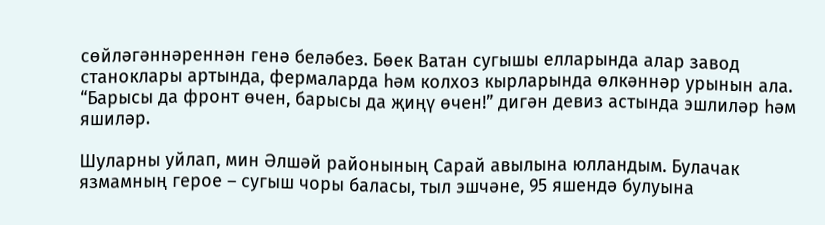сөйләгәннәреннән генә беләбез. Бөек Ватан сугышы елларында алар завод станоклары артында, фермаларда һәм колхоз кырларында өлкәннәр урынын ала. “Барысы да фронт өчен, барысы да җиңү өчен!” дигән девиз астында эшлиләр һәм яшиләр.

Шуларны уйлап, мин Әлшәй районының Сарай авылына юлландым. Булачак язмамның герое – сугыш чоры баласы, тыл эшчәне, 95 яшендә булуына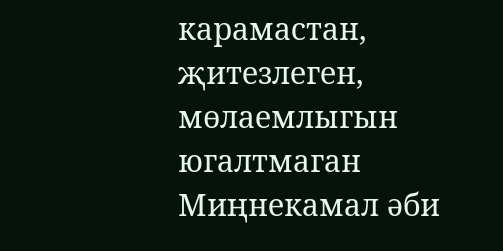карамастан, җитезлеген, мөлаемлыгын югалтмаган Миңнекамал әби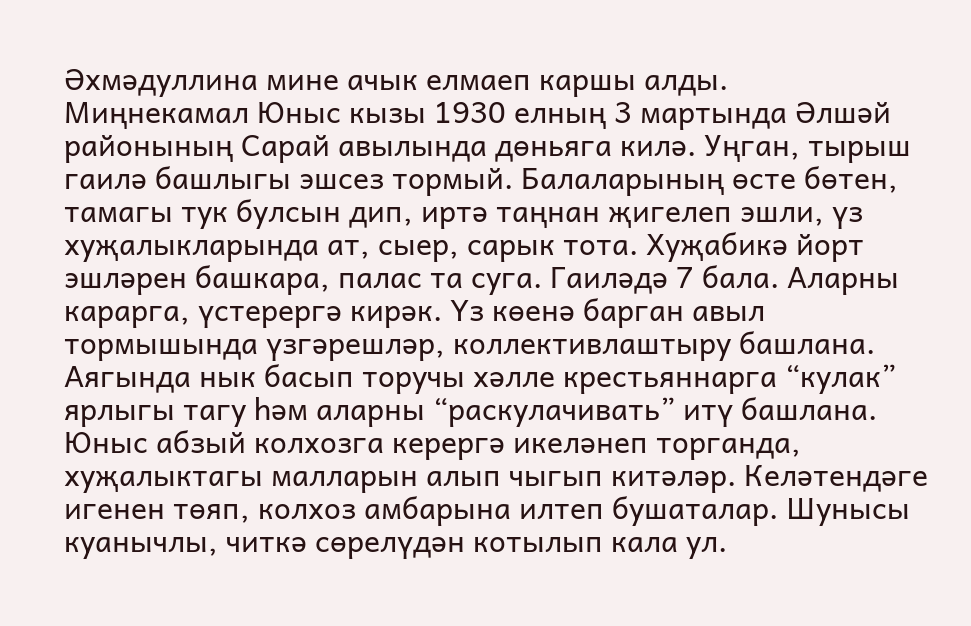Әхмәдуллина мине ачык елмаеп каршы алды.
Миңнекамал Юныс кызы 1930 елның 3 мартында Әлшәй районының Сарай авылында дөньяга килә. Уңган, тырыш гаилә башлыгы эшсез тормый. Балаларының өсте бөтен, тамагы тук булсын дип, иртә таңнан җигелеп эшли, үз хуҗалыкларында ат, сыер, сарык тота. Хуҗабикә йорт эшләрен башкара, палас та суга. Гаиләдә 7 бала. Аларны карарга, үстерергә кирәк. Үз көенә барган авыл тормышында үзгәрешләр, коллективлаштыру башлана. Аягында нык басып торучы хәлле крестьяннарга “кулак” ярлыгы тагу һәм аларны “раскулачивать” итү башлана. Юныс абзый колхозга керергә икеләнеп торганда, хуҗалыктагы малларын алып чыгып китәләр. Келәтендәге игенен төяп, колхоз амбарына илтеп бушаталар. Шунысы куанычлы, читкә сөрелүдән котылып кала ул.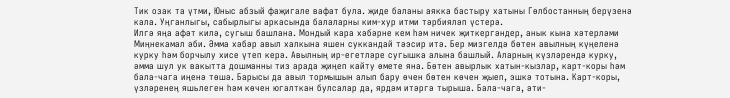Тик озак та үтми, Юныс абзый фаҗигале вафат була. җиде баланы аякка бастыру хатыны Гөлбостанның берүзенә кала. Уңганлыгы, сабырлыгы аркасында балаларны ким-хур итми тәрбияләп үстерә.
Илгә яңа афәт килә, сугыш башлана. Мондый кара хәбәрне кем һәм ничек җиткергәндер, анык кына хәтерләми Миңнекамал әби. Әмма хәбәр авыл халкына яшен суккандай тәэсир итә. Бер мизгелдә бөтен авылның күңеленә курку һәм борчылу хисе үтеп керә. Авылның ир-егетләре сугышка алына башлый. Аларның күзләрендә курку, әмма шул ук вакытта дошманны тиз арада җиңеп кайту өмете яна. Бөтен авырлык хатын-кызлар, карт-коры һәм бала-чага иңенә төшә. Барысы да авыл тормышын алып бару өчен бөтен көчен җыеп, эшкә тотына. Карт-коры, үзләренең яшьлеген һәм көчен югалткан булсалар да, ярдәм итәргә тырыша. Бала-чага, әти-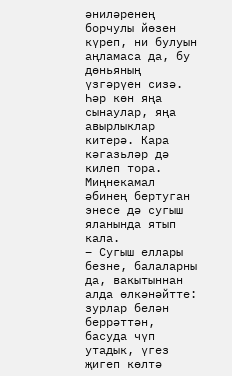әниләренең борчулы йөзен күреп, ни булуын аңламаса да, бу дөньяның үзгәрүен сизә. Һәр көн яңа сынаулар, яңа авырлыклар китерә. Кара кәгазьләр дә килеп тора. Миңнекамал әбинең бертуган энесе дә сугыш яланында ятып кала.
– Сугыш еллары безне, балаларны да, вакытыннан алда өлкәнәйтте: зурлар белән беррәттән, басуда чүп утадык, үгез җигеп көлтә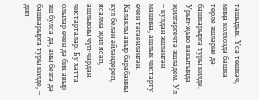ташыдык. Үсә төшкәч, миңа колхозда башка төрле эшләрне дә башкарырга туры килде. Урып-җыю вакытында җилгәргечтә эшләдем. Ул – кулдан эшләнгән машина, ашлык чистарту өчен тәгаенләнгән. Калаклы авыр барабанны кул белән әйләндереп, ясалма җил ясап, ашлыкны чүп-чардан чистарталар. Бу хәтта олылар өчен дә бик авыр эш булса да, аны безгә дә башкарырга туры килде, – дип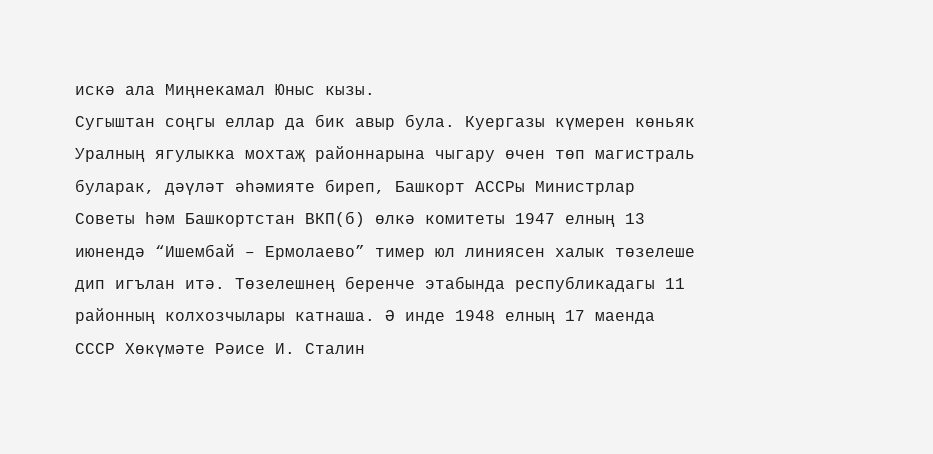искә ала Миңнекамал Юныс кызы.
Сугыштан соңгы еллар да бик авыр була. Куергазы күмерен көньяк Уралның ягулыкка мохтаҗ районнарына чыгару өчен төп магистраль буларак, дәүләт әһәмияте биреп, Башкорт АССРы Министрлар Советы һәм Башкортстан ВКП(б) өлкә комитеты 1947 елның 13 июнендә “Ишембай – Ермолаево” тимер юл линиясен халык төзелеше дип игълан итә. Төзелешнең беренче этабында республикадагы 11 районның колхозчылары катнаша. Ә инде 1948 елның 17 маенда СССР Хөкүмәте Рәисе И. Сталин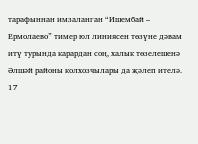тарафыннан имзаланган “Ишембай – Ермолаево” тимер юл линиясен төзүне дәвам итү турында карардан соң, халык төзелешенә Әлшәй районы колхозчылары да җәлеп ителә. 17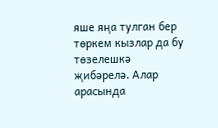яше яңа тулган бер төркем кызлар да бу төзелешкә җибәрелә. Алар арасында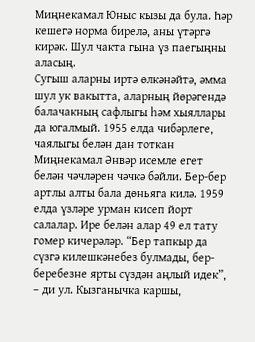Миңнекамал Юныс кызы да була. Һәр кешегә норма бирелә, аны үтәргә кирәк. Шул чакта гына үз паегыңны аласың.
Сугыш аларны иртә өлкәнәйтә, әмма шул ук вакытта, аларның йөрәгендә балачакның сафлыгы һәм хыяллары да югалмый. 1955 елда чибәрлеге, чаялыгы белән дан тоткан Миңнекамал Әнвәр исемле егет белән чәчләрен чәчкә бәйли. Бер-бер артлы алты бала дөньяга килә. 1959 елда үзләре урман кисеп йорт салалар. Ире белән алар 49 ел тату гомер кичерәләр. “Бер тапкыр да сүзгә килешкәнебез булмады, бер-беребезне ярты сүздән аңлый идек”, – ди ул. Кызганычка каршы,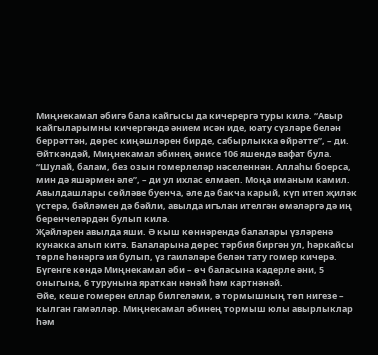Миңнекамал әбигә бала кайгысы да кичерергә туры килә. “Авыр кайгыларымны кичергәндә әнием исән иде, юату сүзләре белән беррәттән, дөрес киңәшләрен бирде, сабырлыкка өйрәтте”, – ди. Әйткәндәй, Миңнекамал әбинең әнисе 106 яшендә вафат була. “Шулай, балам, без озын гомерлеләр нәселеннән. Аллаһы боерса, мин дә яшәрмен әле”, – ди ул ихлас елмаеп. Моңа иманым камил. Авылдашлары сөйләве буенча, әле дә бакча карый, күп итеп җиләк үстерә, бәйләмен дә бәйли, авылда игълан ителгән өмәләргә дә иң беренчеләрдән булып килә.
Җәйләрен авылда яши. Ә кыш көннәрендә балалары үзләренә кунакка алып китә. Балаларына дөрес тәрбия биргән ул, һәркайсы төрле һөнәргә ия булып, үз гаиләләре белән тату гомер кичерә. Бүгенге көндә Миңнекамал әби – өч баласына кадерле әни, 5 оныгына, 6 турунына яраткан нәнәй һәм картнәнәй.
Әйе, кеше гомерен еллар билгеләми, ә тормышның төп нигезе – кылган гамәлләр. Миңнекамал әбинең тормыш юлы авырлыклар һәм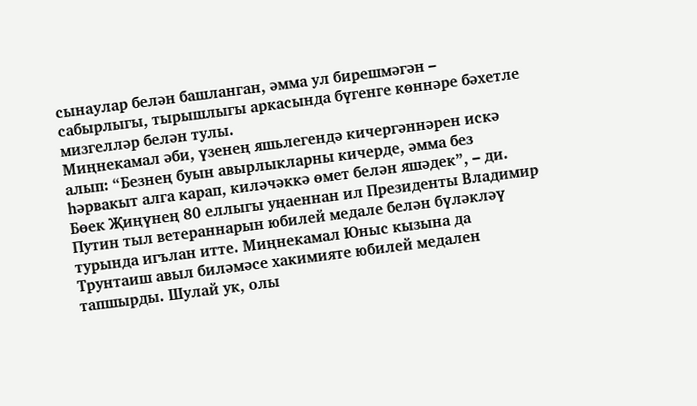сынаулар белән башланган, әмма ул бирешмәгән – сабырлыгы, тырышлыгы аркасында бүгенге көннәре бәхетле мизгелләр белән тулы.
Миңнекамал әби, үзенең яшьлегендә кичергәннәрен искә алып: “Безнең буын авырлыкларны кичерде, әмма без һәрвакыт алга карап, киләчәккә өмет белән яшәдек”, – ди.
Бөек Җиңүнең 80 еллыгы уңаеннан ил Президенты Владимир Путин тыл ветераннарын юбилей медале белән бүләкләү турында игълан итте. Миңнекамал Юныс кызына да Трунтаиш авыл биләмәсе хакимияте юбилей медален тапшырды. Шулай ук, олы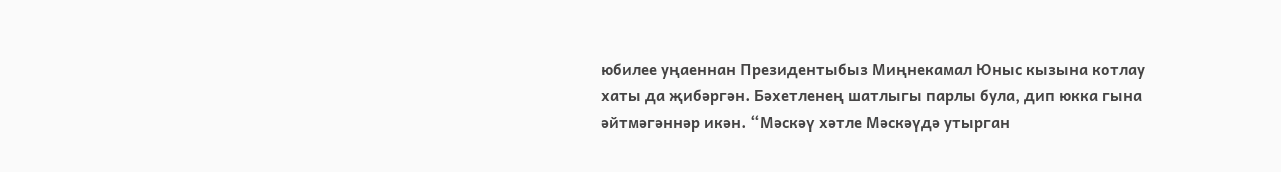юбилее уңаеннан Президентыбыз Миңнекамал Юныс кызына котлау хаты да җибәргән. Бәхетленең шатлыгы парлы була, дип юкка гына әйтмәгәннәр икән. “Мәскәү хәтле Мәскәүдә утырган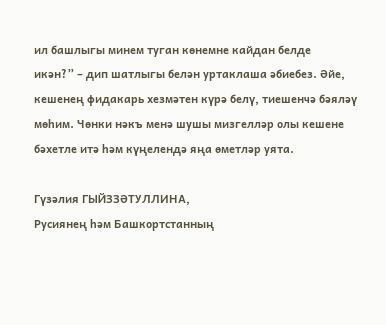ил башлыгы минем туган көнемне кайдан белде
икән?” – дип шатлыгы белән уртаклаша әбиебез. Әйе, кешенең фидакарь хезмәтен күрә белү, тиешенчә бәяләү мөһим. Чөнки нәкъ менә шушы мизгелләр олы кешене бәхетле итә һәм күңелендә яңа өметләр уята.

Гүзәлия ГЫЙЗЗӘТУЛЛИНА,
Русиянең һәм Башкортстанның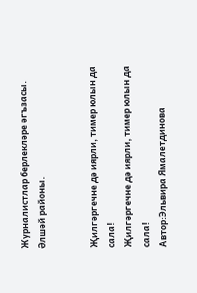Журналистлар берлекләре әгъзасы.
Әлшәй районы.


Җилгәргечне дә иярли, тимер юлын да сала!
Җилгәргечне дә иярли, тимер юлын да сала!
Автор:Эльвира Ямалетдинова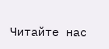Читайте нас